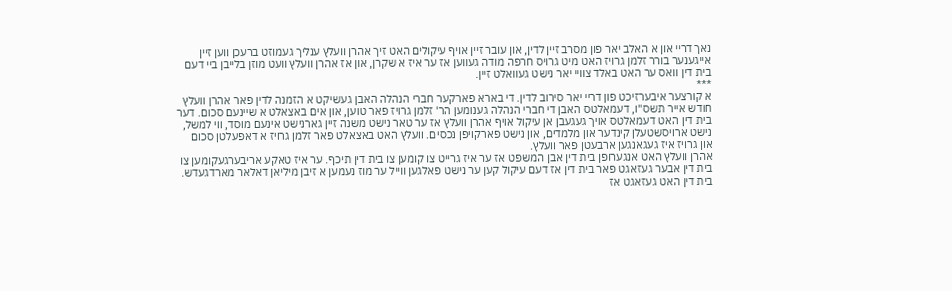נאך דריי און א האלב יאר פון מסרב זיין לדין, און עובר זיין אויף עיקולים האט זיך אהרן וועלץ ענליך געמוזט ברעכן ווען זיין אייגענער בורר זלמן גרויז האט מיט גרויס חרפה מודה געווען אז ער איז א שקרן, און אז אהרן וועלץ וועט מוזן בלייבן ביי דעם בית דין וואס ער האט באלד צוויי יאר נישט געוואלט זיין.
***
א קורצער איבערזיכט פון דריי יאר סירוב לדין. די בארא פארקער חברי הנהלה האבן געשיקט א הזמנה לדין פאר אהרן וועלץ חודש אייר תשס"ו, דעמאלטס האבן די חברי הנהלה גענומען הר' זלמן גרויז פאר טוען, און אים באצאלט א שיינעם סכום. דער בית דין האט דעמאלטס אויך געגעבן אן עיקול אויף אהרן וועלץ אז ער טאר נישט משנה זיין גארנישט אינעם מוסד, ווי למשל, נישט ארויסשטעלן קינדער און מלמדים, און נישט פארקויפן נכסים. וועלץ האט באצאלט פאר זלמן גרויז א דאפעלטן סכום און גרויז איז געגאנגען ארבעטן פאר וועלץ.
אהרן וועלץ האט אנגערופן בית דין אבן המשפט אז ער איז גרייט צו קומען צו בית דין תיכף. ער איז טאקע אריבערגעקומען צו בית דין אבער געזאגט פאר בית דין אז דעם עיקול קען ער נישט פאלגען ווייל ער מוז נעמען א זיבן מיליאן דאלאר מארדגעדש. בית דין האט געזאגט אז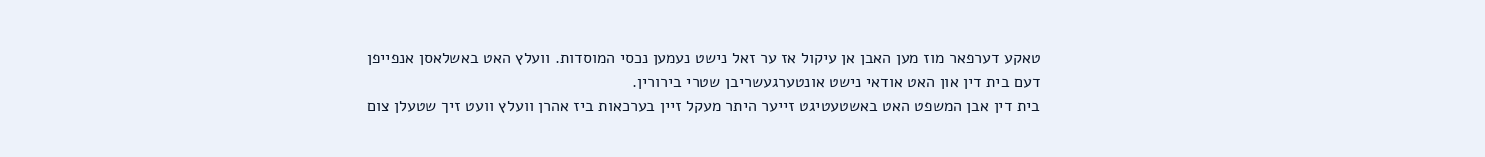טאקע דערפאר מוז מען האבן אן עיקול אז ער זאל נישט נעמען נכסי המוסדות. וועלץ האט באשלאסן אנפייפן דעם בית דין און האט אודאי נישט אונטערגעשריבן שטרי בירורין.
בית דין אבן המשפט האט באשטעטיגט זייער היתר מעקל זיין בערכאות ביז אהרן וועלץ וועט זיך שטעלן צום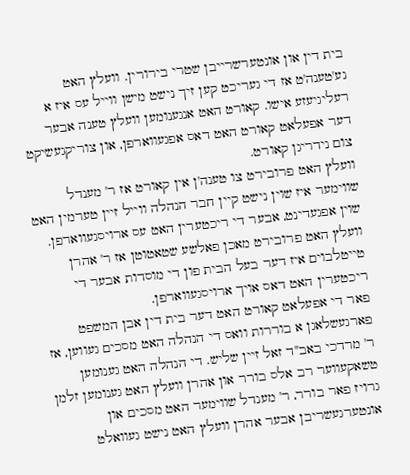בית דין און אונטערשרייבן שטרי בירורין. וועלץ האט גע'טענה'ט אז די געריכט קען זיך נישט מישן ווייל עס איז א רעליגיעזע אישו. קאורט האט אנגענומען וועלץ טענה אבער דער אפעלאט קאורט האט דאס אפגעווארפן, און צוריקגעשיקט צום נידריגן קאורט.
וועלץ האט פרובירט צו טענה'ן אין קאורט אז ר' מענדל שווימער איז שוין נישט קיין חבר הנהלה ווייל זיין טערמין האט שוין אפגעדינט, אבער די ריכטערין האט עס ארויסגעווארפן. וועלץ האט פרובירט מאכן פאלשע שטאטוטן אז ר' אהרן טייטלבוים איז דער בעל הבית פון די מוסדות אבער די ריכטערין האט דאס אויך ארויסגעווארפן.
פאר די אפעלאט קאורט האט דער בית דין אבן המשפט פארגעשלאגן א בוררות וואס די הנהלה האט מסכים געווען, אז ר' מרדכי באב"ד זאל זיין שליש. די הנהלה האט גענומען טשאקעווער רב אלס בורר און אהרן וועלץ האט גענומען זלמן גרויז פאר בורר, ר' מענדל שווימער האט מסכים און אונטערגעשריבן אבער אהרן וועלץ האט נישט געוואלט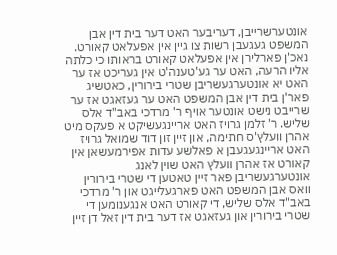אונטערשרייבן, דעריבער האט דער בית דין אבן המשפט געגעבן רשות צו גיין אין אפעלאט קאורט.
נאכ'ן פארלירן אין אפעלאט קאורט בראותו כי כלתה אליו הרעה, האט ער גע'טענה'ט אין געריכט אז ער האט יא אונטערגעשריבן שטרי בירורין, כאטשיג פאר'ן בית דין אבן המשפט האט ער געזאגט אז ער שרייבט נישט אונטער אויף ר' מרדכי באב"ד אלס שליש. ר' זלמן גרויז האט אריינגעשיקט א פעקס מיט אהרן וועלץ'ס חתימה, און זיין זון דוד שמואל גרויז האט אריינגעגעבן א פאלשע עדות אפירמעשאן אין קאורט אז אהרן וועלץ האט שוין לאנג אונטערגעשריבן פאר זיין טאטען די שטרי בירורין וואס אבן המשפט האט פארגעלייגט און ר' מרדכי באב"ד אלס שליש, די קאורט האט אנגענומען די שטרי בירורין און געזאגט אז דער בית דין זאל דן זיין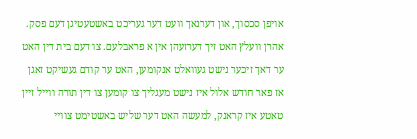אויפן סכסוך, און דערנאך וועט דער געריכט באשטעטיגן דעם פסק.
אהרן וועלץ האט זיך דערזעהן אין א פראבלעם. צו דעם בית דין האט ער דאך זיכער נישט געוואלט אנקומען, האט ער קודם געשיקט זאגן אז פאר חודש אלול איז נישט מעגליך צו קומען צו דין תורה ווייל זיין טאטע איז קראנק, למעשה האט דער שליש באשטימט צוויי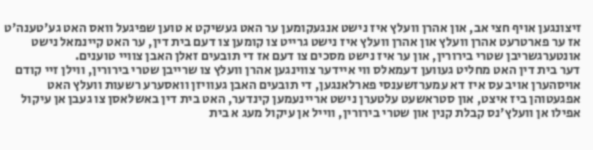זיצונגען אויף חצי אב, און אהרן וועלץ איז נישט אנגעקומען ער האט געשיקט א טוען שפיגעל וואס האט גע'טענה'ט אז ער פארטרעט אהרן וועלץ און אהרן וועלץ איז נישט גרייט צו קומען צו דעם בית דין, ער האט קיינמאל נישט אונטערגשריבן שטרי בירורין, און ער איז נישט מסכים צו דעם אז די תובעים זאלן האבן צוויי טוענים.
דער בית דין האט מחליט געווען דעמאלס ווי איידער צווינגען אהרן וועלץ צו שרייבן שטרי בירורין, ווילן זיי קודם אויסהערן אויב עס איז דא עמערזשענסי פארלאנגען, די תובעים האבן געוויזן וואסערע רשעות וועלץ האט אפגעטוהן ביז איצט, און סטראשעט עלטערן נישט אריינעמען קינדער, האט בית דין באשלאסן צו געבן אן עיקול אפילו אן וועלץ'נס קבלת קנין און שטרי בירורין, ווייל אן עיקול מעג א בית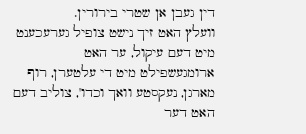דין געבן אן שטרי בירורין.
וועלץ האט זיך נישט צופיל גערעכענט מיט דעם עיקול, ער האט ארומגעשפילט מיט די עלטערן, רוף מארגן, נעקסטע וואך וכדו', צוליב דעם האט דער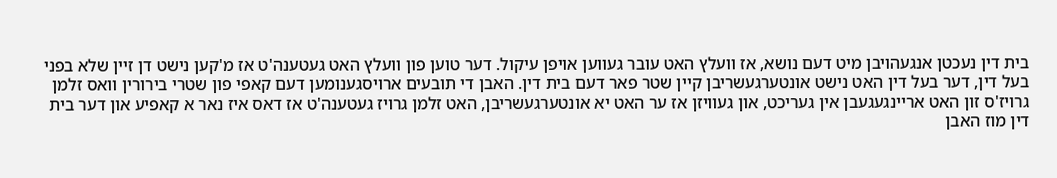בית דין נעכטן אנגעהויבן מיט דעם נושא, אז וועלץ האט עובר געווען אויפן עיקול. דער טוען פון וועלץ האט געטענה'ט אז מ'קען נישט דן זיין שלא בפני בעל דין, דער בעל דין האט נישט אונטערגעשריבן קיין שטר פאר דעם בית דין. האבן די תובעים ארויסגענומען דעם קאפי פון שטרי בירורין וואס זלמן גרויז'ס זון האט אריינגעגעבן אין געריכט, און געוויזן אז ער האט יא אונטערגעשריבן, האט זלמן גרויז געטענה'ט אז דאס איז נאר א קאפיע און דער בית דין מוז האבן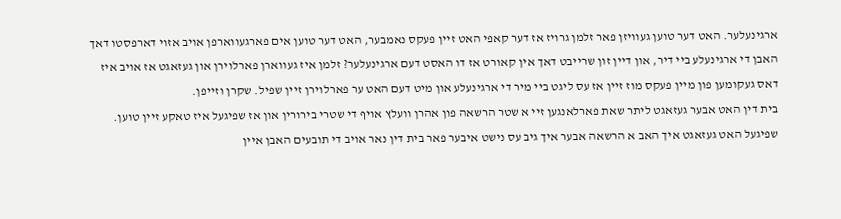ארגינעלער. האט דער טוען געוויזן פאר זלמן גרויז אז דער קאפי האט זיין פעקס נאמבער, האט דער טוען אים פארגעווארפן אויב אזוי דארפסטו דאך האבן די ארגינעלע ביי דיר, און דיין זון שרייבט דאך אין קאורט אז דו האסט דעם ארגינעלער? זלמן איז געווארן פארלוירן און געזאגט אז אויב איז דאס געקומען פון מיין פעקס מוז זיין אז עס ליגט ביי מיר די ארגינעלע און מיט דעם האט ער פארלוירן זיין שפיל. שקרן וזייפן.
בית דין האט אבער געזאגט ליתר שאת פארלאנגען זיי א שטר הרשאה פון אהרן וועלץ אויף די שטרי בירורין און אז שפיגעל איז טאקע זיין טוען. שפיגעל האט געזאגט איך האב א הרשאה אבער איך גיב עס נישט איבער פאר בית דין נאר אויב די תובעים האבן איין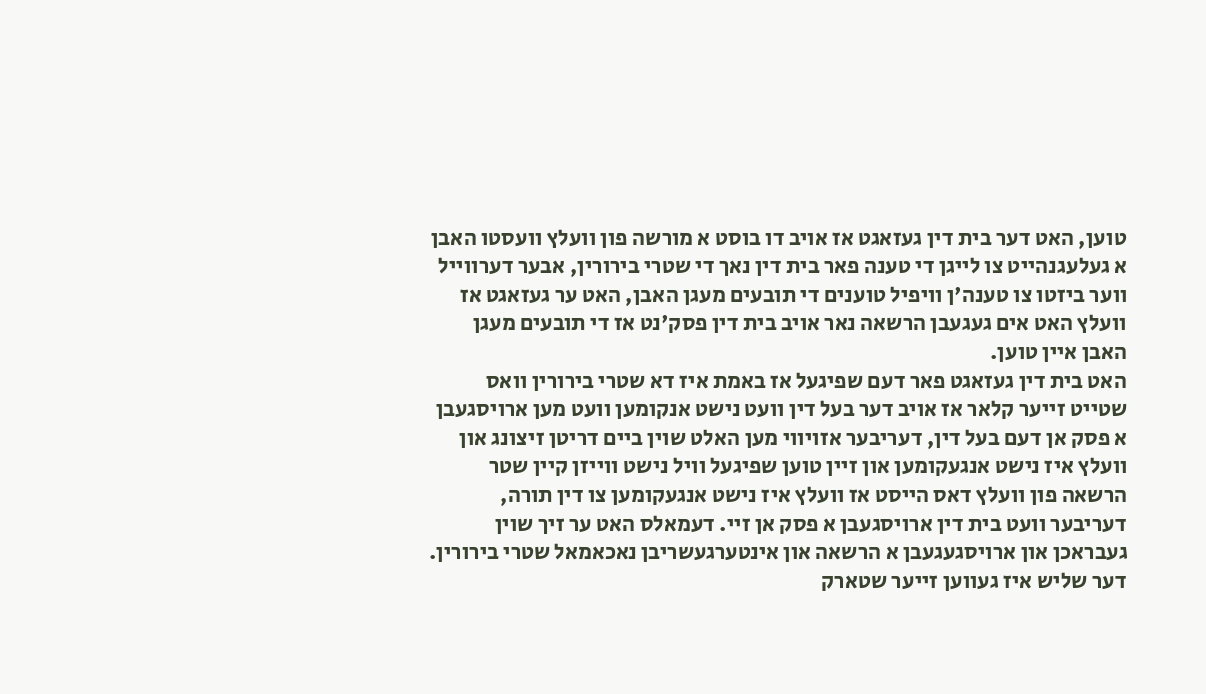טוען, האט דער בית דין געזאגט אז אויב דו בוסט א מורשה פון וועלץ וועסטו האבן א געלעגנהייט צו לייגן די טענה פאר בית דין נאך די שטרי בירורין, אבער דערווייל ווער ביזטו צו טענה'ן וויפיל טוענים די תובעים מעגן האבן, האט ער געזאגט אז וועלץ האט אים געגעבן הרשאה נאר אויב בית דין פסק'נט אז די תובעים מעגן האבן איין טוען.
האט בית דין געזאגט פאר דעם שפיגעל אז באמת איז דא שטרי בירורין וואס שטייט זייער קלאר אז אויב דער בעל דין וועט נישט אנקומען וועט מען ארויסגעבן א פסק אן דעם בעל דין, דעריבער אזויווי מען האלט שוין ביים דריטן זיצונג און וועלץ איז נישט אנגעקומען און זיין טוען שפיגעל וויל נישט ווייזן קיין שטר הרשאה פון וועלץ דאס הייסט אז וועלץ איז נישט אנגעקומען צו דין תורה, דעריבער וועט בית דין ארויסגעבן א פסק אן זיי. דעמאלס האט ער זיך שוין געבראכן און ארויסגעגעבן א הרשאה און אינטערגעשריבן נאכאמאל שטרי בירורין.
דער שליש איז געווען זייער שטארק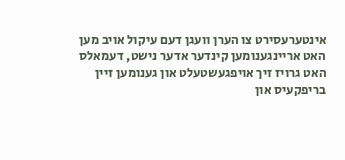אינטערעסירט צו הערן וועגן דעם עיקול אויב מען האט אריינגענומען קינדער אדער נישט, דעמאלס האט גרויז זיך אויפגעשטעלט און גענומען זיין בריפקעיס און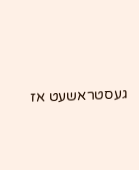געסטראשעט אז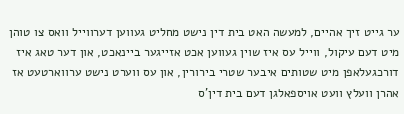ער גייט זיך אהיים, למעשה האט בית דין נישט מחליט געווען דערווייל וואס צו טוהן מיט דעם עיקול, ווייל עס איז שוין געווען אכט אזייגער ביינאכט, און דער טאג איז דורכגעלאפן מיט שטותים איבער שטרי בירורין, און עס ווערט נישט ערווארטעט אז אהרן וועלץ וועט אויספאלגן דעם בית דין'ס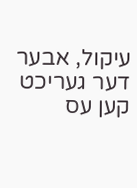עיקול, אבער דער געריכט קען עס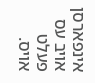אינפארסן אויב עס פעלט אויס.